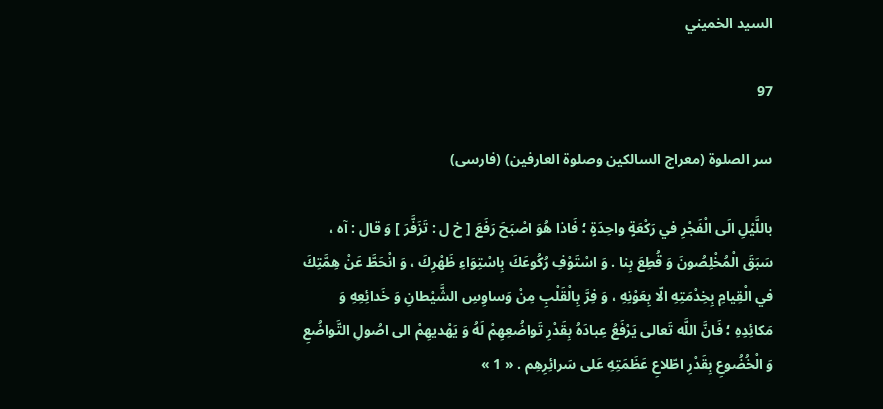السيد الخميني

97

سر الصلوة (معراج السالكين وصلوة العارفين) (فارسى)

باللَّيْلِ الَى الْفَجْرِ في رَكْعَةٍ واحِدَةٍ ؛ فَاذا هُوَ اصْبَحَ رَفَعَ [ خ ل : تَزَفَّرَ ] وَ قال : آه ، سَبَقَ الْمُخْلِصُونَ وَ قُطِعَ بِنا . وَ اسْتَوْفِ رُكُوعَكَ بِاسْتِوَاءِ ظَهْرِكَ ، وَ انْحَطَّ عَنْ هِمَّتِكَ في الْقِيامِ بِخِدْمَتِهِ الّا بِعَوْنِهِ ، وَ فِرَّ بِالْقَلْبِ مِنْ وَساوِسِ الشَّيْطانِ وَ خَدائِعِهِ وَ مَكائِدِهِ ؛ فَانَّ اللَّه تَعالى يَرْفَعُ عِبادَهُ بِقَدْرِ تَواضُعِهِمْ لَهُ وَ يَهْديهِمْ الى اصُولِ التَّواضُعِ وَ الْخُضُوعِ بِقَدْرِ اطّلاعِ عَظَمَتِهِ عَلى سَرائِرِهِم . « 1 »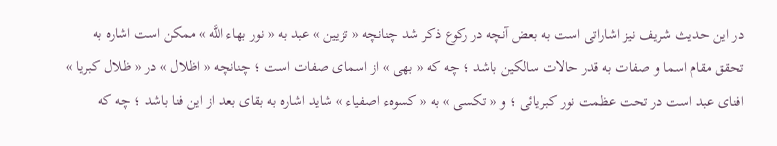در اين حديث شريف نيز اشاراتى است به بعض آنچه در ركوع ذكر شد چنانچه « تزيين » عبد به « نور بهاء اللَّه » ممكن است اشاره به تحقق مقام اسما و صفات به قدر حالات سالكين باشد ؛ چه كه « بهى » از اسماى صفات است ؛ چنانچه « اظلال » در « ظلال كبريا » افناى عبد است در تحت عظمت نور كبريائى ؛ و « تكسى » به « كسوهء اصفياء » شايد اشاره به بقاى بعد از اين فنا باشد ؛ چه كه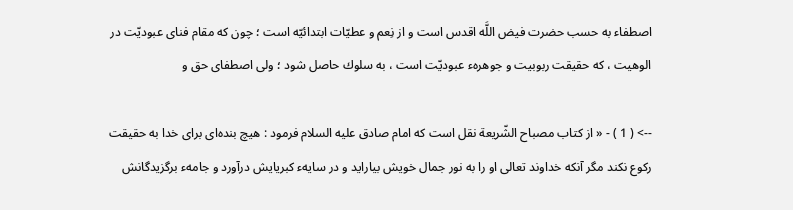اصطفاء به حسب حضرت فيض اللَّه اقدس است و از نِعم و عطيّات ابتدائيّه است ؛ چون كه مقام فناى عبوديّت در الوهيت ، كه حقيقت ربوبيت و جوهرهء عبوديّت است ، به سلوك حاصل شود ؛ ولى اصطفاى حق و

--> ( 1 ) - « از كتاب مصباح الشّريعة نقل است كه امام صادق عليه السلام فرمود : هيچ بنده‌اى براى خدا به حقيقت ركوع نكند مگر آنكه خداوند تعالى او را به نور جمال خويش بيارايد و در سايهء كبريايش درآورد و جامهء برگزيدگانش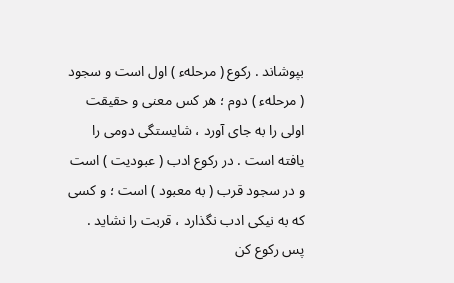بپوشاند . ركوع ( مرحلهء ) اول است و سجود ( مرحلهء ) دوم ؛ هر كس معنى و حقيقت اولى را به جاى آورد ، شايستگى دومى را يافته است . در ركوع ادب ( عبوديت ) است و در سجود قرب ( به معبود ) است ؛ و كسى كه به نيكى ادب نگذارد ، قربت را نشايد . پس ركوع كن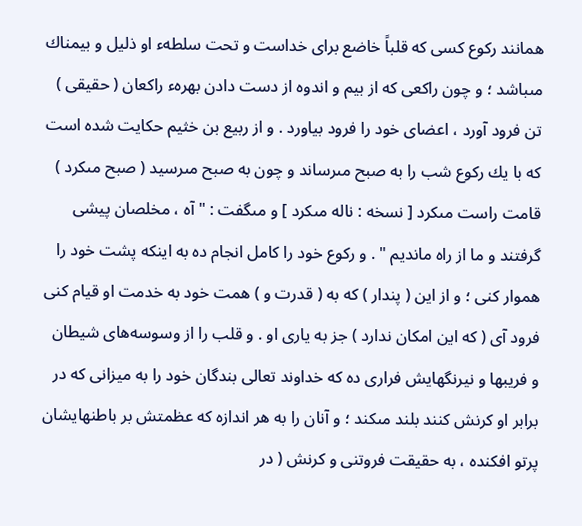همانند ركوع كسى كه قلباً خاضع براى خداست و تحت سلطهء او ذليل و بيمناك مىباشد ؛ و چون راكعى كه از بيم و اندوه از دست دادن بهرهء راكعان ( حقيقى ) تن فرود آورد ، اعضاى خود را فرود بياورد . و از ربيع بن خثيم حكايت شده است كه با يك ركوع شب را به صبح مىرساند و چون به صبح مىرسيد ( صبح مىكرد ) قامت راست مىكرد [ نسخه : ناله مىكرد ] و مىگفت : " آه ، مخلصان پيشى گرفتند و ما از راه مانديم " . و ركوع خود را كامل انجام ده به اينكه پشت خود را هموار كنى ؛ و از اين ( پندار ) كه به ( قدرت و ) همت خود به خدمت او قيام كنى فرود آى ( كه اين امكان ندارد ) جز به يارى او . و قلب را از وسوسه‌هاى شيطان و فريبها و نيرنگهايش فرارى ده كه خداوند تعالى بندگان خود را به ميزانى كه در برابر او كرنش كنند بلند مىكند ؛ و آنان را به هر اندازه كه عظمتش بر باطنهايشان پرتو افكنده ، به حقيقت فروتنى و كرنش ( در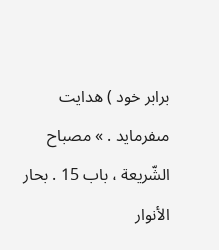برابر خود ) هدايت مىفرمايد . » مصباح الشّريعة ، باب 15 . بحار الأنوار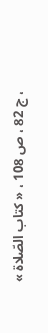، ج 82 ، ص 108 ، « كتاب الصّلاة »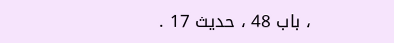، باب 48 ، حديث 17 .